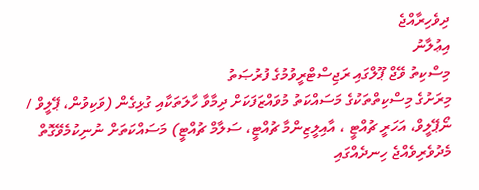ދިވެހިރާއްޖެ
އިޢުލާނު
މިސްކިތު ވޭޖް ޕޫލްގައި ރަޖިސްޓްރީވުމުގެ ފުރުޞަތު
މިރަށުގެ މިސްކިތްތަކުގެ މަސައްކަތު މުވައްޒަފަކަށް ދިމާވާ ހާލަތަކާއި ގުޅިގެން (ވަކިވުން، ޕޭލީވް / ނޯޕޭލީވް، އަހަރީ ޗުއްޓީ ، އާއިލީޒިންމާ ޗުއްޓީ، ސަލާމް ޗުއްޓީ) މަސައްކަތަށް ނުނިކުމެވޭގޮތް މެދުވެރިވެއްޖެ ހިނދެއްގައި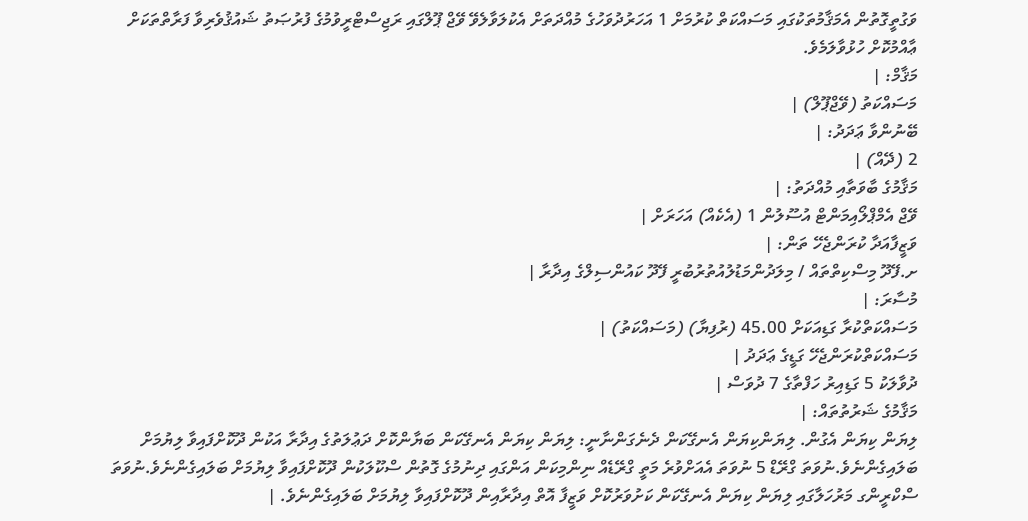ވަގުތީގޮތުން އެމަޤާމުތަކުގައި މަސައްކަތް ކުރުމަށް 1 އަހަރުދުވަހުގެ މުއްދަތަށް އެކުލަވާލެވޭ ވޭޖް ޕޫލްގައި ރަޖިސްޓްރީވުމުގެ ފުރުޞަތު ޝައުޤުވެރިވާ ފަރާތްތަކަށް ޢާއްމުކޮށް ހުޅުވާލަމެވެ.
މަޤާމް: |
މަސައްކަތު (ވޭޖްޕޫލް) |
ބޭނުންވާ ޢަދަދު: |
2 (ދޭއް) |
މަޤާމުގެ ބާވަތާއި މުއްދަތު: |
ވޭޖް އެމްޕްލޯއިމަންޓް އުސޫލުން 1 (އެކެއް) އަހަރަށް |
ވަޒީފާއަދާ ކުރަންޖެހޭ ތަން: |
ށ.ފޭދޫ މިސްކިތްތައް / މިލަދުންމަޑުލުއުތުރުބުރީ ފޭދޫ ކައުންސިލްގެ އިދާރާ |
މުސާރަ: |
މަސައްކަތްކުރާ ގަޑިއަކަށް 45.00 (ރުފިޔާ) (މަސައްކަތު) |
މަސައްކަތްކުރަންޖެހޭ ގަޑީގެ ޢަދަދު |
ދުވާލަކު 5 ގަޑިއިރު ހަފްތާގެ 7 ދުވަސް |
މަޤާމުގެ ޝަރުތުތައް: |
ލިޔަން ކިޔަން އެގުން. ލިޔަންކިޔަން އެނގޭކަން ދެނެގަންނާނީ: ލިޔަން ކިޔަން އެނގޭކަން ބަޔާންކޮށް ދަޢުލަތުގެ އިދާރާ އަކުން ދޫކޮށްފައިވާ ލިޔުމަށް ބަލައިގެންނެވެ.ނުވަތަ ގްރޭޑް 5 ނުވަތަ އެއަށްވުރެ މަތީ ގްރޭޑެއް ނިންމިކަން އަންގައި ދިނުމުގެ ގޮތުން ސްކޫލަކުން ދޫކޮށްފައިވާ ލިޔުމަށް ބަލައިގެންނެވެ.ނުވަތަ ސްކްރީންގ މަރުހަލާގައި ލިޔަން ކިޔަން އެނގޭކަން ކަށުވަރުކޮށް ވަޒީފާ އޮތް އިދާރާއިން ދޫކޮށްފައިވާ ލިޔުމަށް ބަލައިގެންނެވެ. |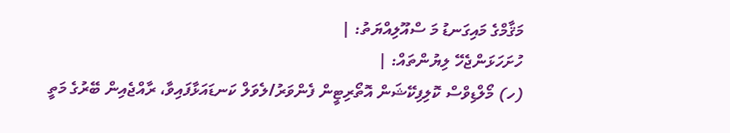މަޤާމްގެ މައިގަނޑު މަ ސްއޫލިއްޔަތު: |
ހުށަހަޅަންޖެހޭ ލިޔުންތައް: |
(ހ) މޯލްޑިވްސް ކޮލިފިކޭޝަން އޮތޯރިޓީން ފެންވަރު/ލެވަލް ކަނޑައަޅާފައިވާ، ރާއްޖެއިން ބޭރުގެ މަތީ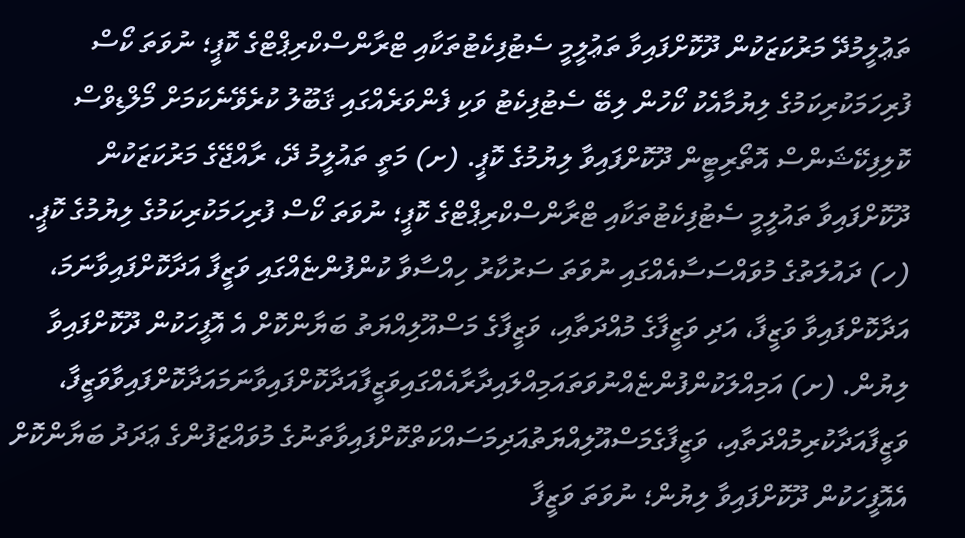ތަޢުލީމުދޭ މަރުކަޒަކުން ދޫކޮށްފައިވާ ތަޢުލީމީ ސެޓުފިކެޓުތަކާއި ޓްރާންސްކްރިޕްޓްގެ ކޮޕީ؛ ނުވަތަ ކޯސް ފުރިހަމަކުރިކަމުގެ ލިޔުމާއެކު ކޯހުން ލިބޭ ސެޓުފިކެޓު ވަކި ފެންވަރެއްގައި ޤަބޫލު ކުރެވޭނެކަމަށް މޯލްޑިވްސް ކޮލިފިކޭޝަންސް އޮތޯރިޓީން ދޫކޮށްފައިވާ ލިޔުމުގެ ކޮޕީ. (ށ) މަތީ ތައުލީމު ދޭ، ރާއްޖޭގެ މަރުކަޒަކުން ދޫކޮށްފައިވާ ތައުލީމީ ސެޓުފިކެޓުތަކާއި ޓްރާންސްކްރިޕްޓްގެ ކޮޕީ؛ ނުވަތަ ކޯސް ފުރިހަމަކުރިކަމުގެ ލިޔުމުގެ ކޮޕީ.
(ހ) ދައުލަތުގެ މުވައްސަސާއެއްގައި ނުވަތަ ސަރުކާރު ހިއްސާވާ ކުންފުންޏެއްގައި ވަޒީފާ އަދާކޮށްފައިވާނަމަ، އަދާކޮށްފައިވާ ވަޒީފާ، އަދި ވަޒީފާގެ މުއްދަތާއި، ވަޒީފާގެ މަސްއޫލިއްޔަތު ބަޔާންކޮށް އެ އޮފީހަކުން ދޫކޮށްފައިވާ ލިޔުން. (ށ) އަމިއްލަކުންފުންޏެއްނުވަތައަމިއްލައިދާރާއެއްގައިވަޒީފާއަދާކޮށްފައިވާނަމައަދާކޮށްފައިވާވަޒީފާ، ވަޒީފާއަދާކުރިމުއްދަތާއި، ވަޒީފާގެމަސްއޫލިއްޔަތުއަދިމަސައްކަތްކޮށްފައިވާތަނުގެ މުވައްޒަފުންގެ ޢަދަދު ބަޔާންކޮށް އެއޮފީހަކުން ދޫކޮށްފައިވާ ލިޔުން؛ ނުވަތަ ވަޒީފާ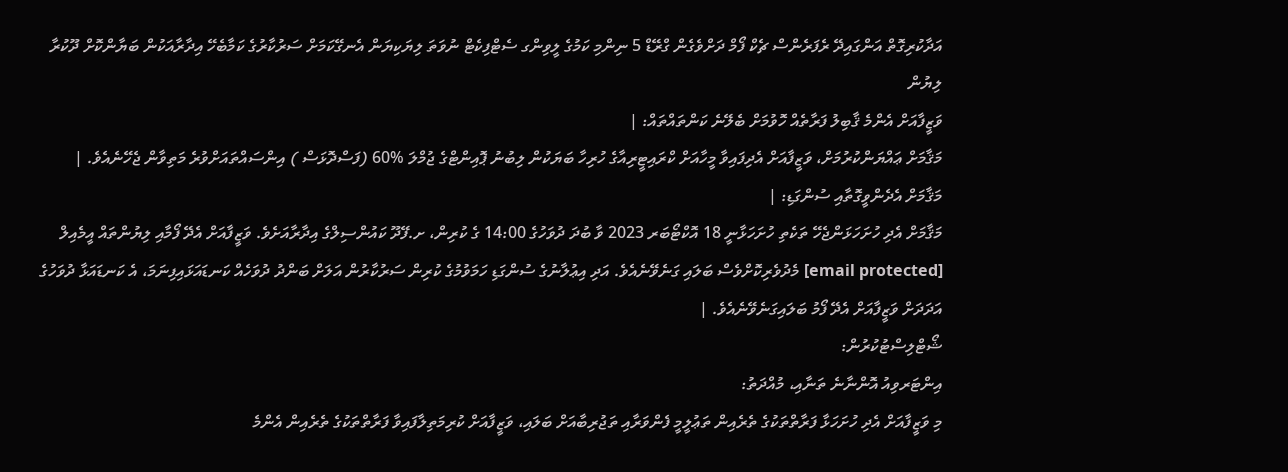އަދާކުރިގޮތް އަންގައިދޭ ރެފަރެންސް ޗެކް ފޯމް ދަށްވެގެން ގްރޭޑް 5 ނިންމި ކަމުގެ ލީވިންގ ސެޓްފިކެޓް ނުވަތަ ލިޔަކިޔަން އެނގޭކަމަށް ސަރުކާރުގެ ކަމާބެހޭ އިދާރާއަކުން ބަޔާންކޮށް ދޫކުރާ ލިޔުން
ވަޒީފާއަށް އެންމެ ޤާބިލު ފަރާތެއް ހޮވުމަށް ބެލޭނެ ކަންތައްތައް: |
މަޤާމަށް ޢައްޔަންކުރުމަށް، ވަޒީފާއަށް އެދިފައިވާ މީހާއަށް ކްރައިޓީރިއާގެ ހުރިހާ ބަޔަކުން ލިބުނު ޕޮއިންޓްގެ ޖުމްލަ %60 (ފަސްދޮޅަސް ) އިންސައްތައަށްވުރެ މަތިވާން ޖެހޭނެއެވެ. |
މަޤާމަށް އެދެންވީގޮތާއި ސުންގަޑި: |
މަޤާމަށް އެދި ހުށަހަޅަންޖެހޭ ތަކެތި ހުށަހަޅާނީ 18 އޮކްޓޯބަރ 2023 ވާ ބުދަ ދުވަހުގެ 14:00 ގެ ކުރިން، ށ.ފޭދޫ ކައުންސިލްގެ އިދާރާއަށެވެ. ވަޒީފާއަށް އެދޭ ފޯމާއި ލިޔުންތައް އީމެއިލް [email protected] މެދުވެރިކޮށްވެސް ބަލައި ގަނެވޭނެއެވެ. އަދި އިޢުލާނުގެ ސުންގަޑި ހަމަވުމުގެ ކުރިން ސަރުކާރުން އަލަށް ބަންދު ދުވަހެއް ކަނޑައަޅައިފިނަމަ، އެ ކަނޑައަޅާ ދުވަހުގެ އަދަދަށް ވަޒީފާއަށް އެދޭ ފޯމު ބަލައިގަނެވޭނެއެވެ. |
ޝޯޓްލިސްޓުކުރުން:
އިންޓަރވިއު އޮންނާނެ ތަނާއި، މުއްދަތު:
މި ވަޒީފާއަށް އެދި ހުށަހަޅާ ފަރާތްތަކުގެ ތެރެއިން ތަޢުލީމީ ފެންވަރާއި ތަޖުރިބާއަށް ބަލައި، ވަޒީފާއަށް ކުރިމަތިލާފައިވާ ފަރާތްތަކުގެ ތެރެއިން އެންމެ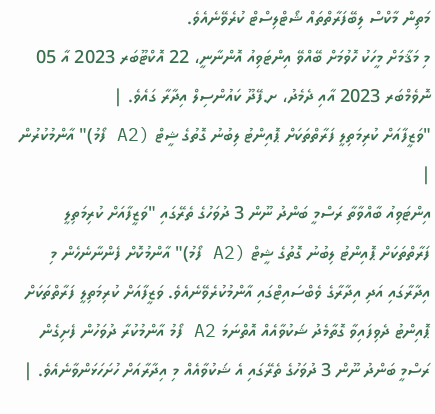މަތިން މާކްސް ލިބޭފަރާތްތައް ޝޯޓްލިސްޓް ކުރެވޭނެއެވެ.
މި މަޤާމަށް މީހަކު ހޮވުމަށް ބޭއްވޭ އިންޓަވިއު އޮންނާނީ، 22 އޮކްޓޫބަރ 2023 އާ 05 ނޮވެމްބަރ 2023 އާއި ދެމެދު، ށ.ފޭދޫ ކައުންސިލް އިދާރާ ގައެވެ. |
"ވަޒީފާއަށް ކުރިމަތިލީ ފަރާތްތަކަށް ޕޮއިންޓު ލިބުނު ގޮތުގެ ޝީޓް (A2 ފޯމު)" އާންމުކުރުން |
އިންޓަވިއު ބާއްވާތާ ރަސްމީ ބަންދު ނޫން 3 ދުވަހުގެ ތެރޭގައި "ވަޒީފާއަށް ކުރިމަތިލީ ފަރާތްތަކަށް ޕޮއިންޓު ލިބުނު ގޮތުގެ ޝީޓް (A2 ފޯމު)" އާންމުކޮށް ފެންނާނެހެން މި އިދާރާގައި އަދި އިދާރާގެ ވެބްސައިޓްގައި އާންމުކުރެވޭނެއެވެ. ވަޒީފާއަށް ކުރިމަތިލީ ފަރާތްތަކަށް ޕޮއިންޓު ދެވިފައިވާ ގޮތާމެދު ޝަކުވާއެއް އޮތްނަމަ A2 ފޯމު އާންމުކުރާ ދުވަހުން ފެށިގެން ރަސްމީ ބަންދު ނޫން 3 ދުވަހުގެ ތެރޭގައި އެ ޝަކުވާއެއް މި އިދާރާއަށް ހުށަހަޅަންވާނެއެވެ. |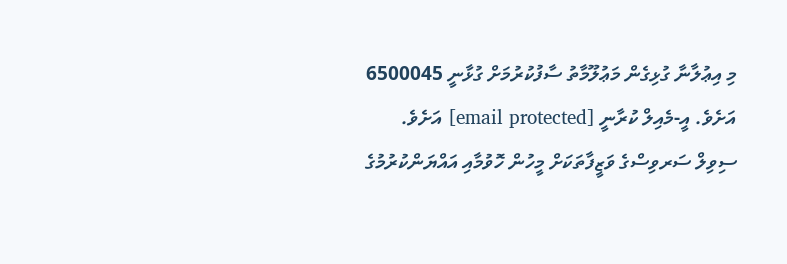މި އިޢުލާނާ ގުޅިގެން މަޢުލޫމާތު ސާފުކުރުމަށް ގުޅާނީ 6500045 އަށެވެ. އީ-މެއިލް ކުރާނީ [email protected] އަށެވެ. ސިވިލް ސަރވިސްގެ ވަޒީފާތަކަށް މީހުން ހޮވުމާއި އައްޔަންކުރުމުގެ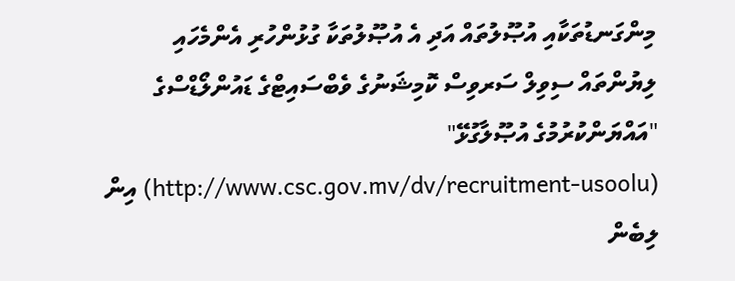މިންގަނޑުތަކާއި އުޞޫލުތައް އަދި އެ އުޞޫލުތަކާ ގުޅުންހުރި އެންމެހައި ލިޔުންތައް ސިވިލް ސަރވިސް ކޮމިޝަނުގެ ވެބްސައިޓްގެ ޑައުންލޯޑްސްގެ "އައްޔަންކުރުމުގެ އުޞޫލާގުޅޭ" (http://www.csc.gov.mv/dv/recruitment-usoolu) އިން ލިބެން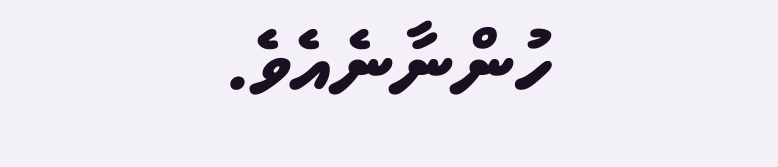ހުންނާނެއެވެ.